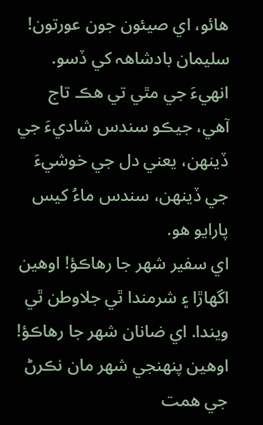هائو، اي صيئون جون عورتون! سليمان بادشاهہ کي ڏسو. انهيءَ جي مٿي تي هڪ تاج آهي، جيڪو سندس شاديءَ جي ڏينهن، يعني دل جي خوشيءَ جي ڏينهن، سندس ماءُ کيس پارايو هو.
اي سفير شهر جا رهاڪؤ! اوهين اگھاڙا ۽ شرمندا ٿي جلاوطن ٿي ويندا. اي ضانان شهر جا رهاڪؤ! اوهين پنهنجي شهر مان نڪرڻ جي همت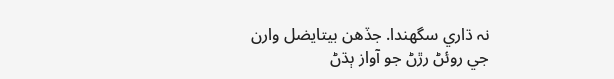نہ ڌاري سگھندا. جڏهن بيتايضل وارن جي روئڻ رڙڻ جو آواز ٻڌڻ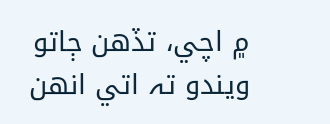۾ اچي، تڏهن ڄاتو ويندو تہ اتي انهن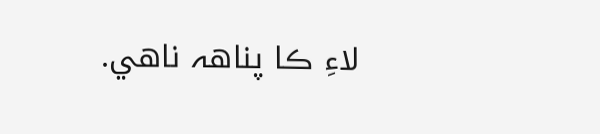لاءِ ڪا پناهہ ناهي.